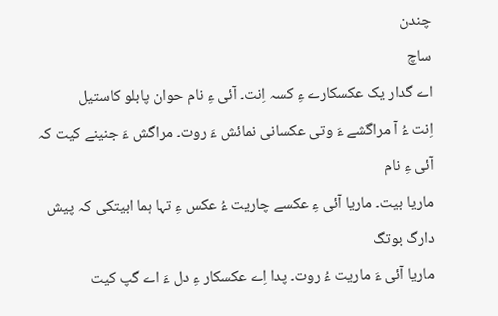چندن
ساچ
اے گدار یک عکسکارے ءِ کسہ اِنت۔ آئی ءِ نام حوان پابلو کاستیل
اِنت ءُ آ مراگشے ءَ وتی عکسانی نمائش ءَ روت۔ مراگش ءَ جنینے کیت کہ آئی ءِ نام
ماریا بیت۔ ماریا آئی ءِ عکسے چاریت ءُ عکس ءِ تہا ہما ابیتکی کہ پیش دارگ بوتگ
ماریا آئی ءَ ماریت ءُ روت۔ پدا اِے عکسکار ءِ دل ءَ اے گپ کیت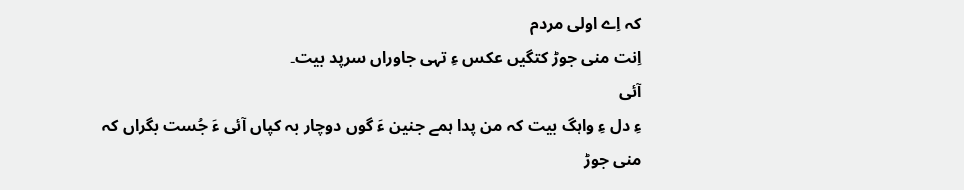کہ اِے اولی مردم
اِنت منی جوڑ کتگیں عکس ءِ تہی جاوراں سرپد بیت۔
آئی
ءِ دل ءِ واہگ بیت کہ من پدا ہمے جنین ءَ گوں دوچار بہ کپاں آئی ءَ جُست بگراں کہ
منی جوڑ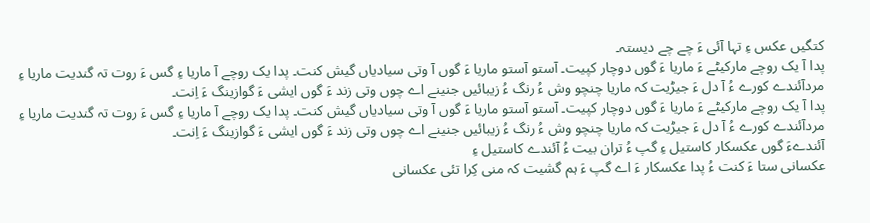کتگیں عکس ءِ تہا آئی ءَ چے چے دیستہ۔
پدا آ یک روچے مارکیٹے ءَ ماریا ءَ گوں دوچار کپیت۔ آستو آستو ماریا ءَ گوں آ وتی سیادیاں گیش کنت۔ پدا یک روچے آ ماریا ءِ گس ءَ روت تہ گندیت ماریا ءِ مردآئندے کورے ءُ آ دل ءَ جیڑیت کہ ماریا چنچو وش ءُ رنگ ءُ زیبائیں جنینے اے چوں وتی زند ءَ گوں ایشی ءَ گوازینگ ءَ اِنت۔
پدا آ یک روچے مارکیٹے ءَ ماریا ءَ گوں دوچار کپیت۔ آستو آستو ماریا ءَ گوں آ وتی سیادیاں گیش کنت۔ پدا یک روچے آ ماریا ءِ گس ءَ روت تہ گندیت ماریا ءِ مردآئندے کورے ءُ آ دل ءَ جیڑیت کہ ماریا چنچو وش ءُ رنگ ءُ زیبائیں جنینے اے چوں وتی زند ءَ گوں ایشی ءَ گوازینگ ءَ اِنت۔
آئندےءَ گوں عکسکار کاستیل ءِ گپ ءُ تران بیت ءُ آئندے کاستیل ءِ
عکسانی ستا ءَ کنت ءُ پدا عکسکار ءَ اے گپ ءَ ہم گشیت کہ منی کِرا تئی عکسانی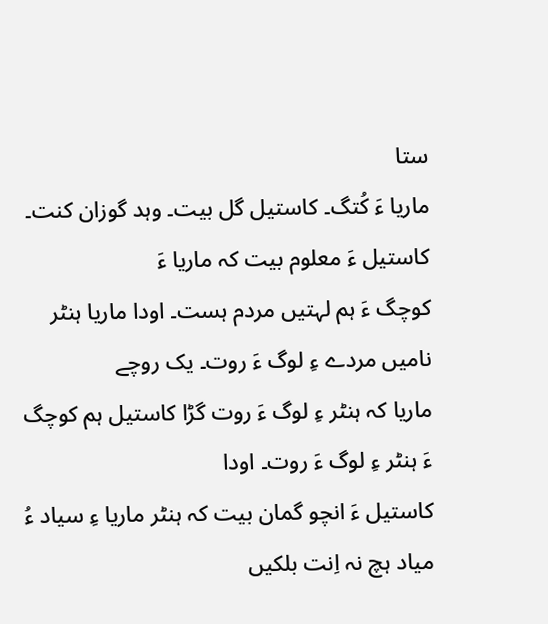ستا
ماریا ءَ کُتگ۔ کاستیل گل بیت۔ وہد گوزان کنت۔ کاستیل ءَ معلوم بیت کہ ماریا ءَ
کوچگ ءَ ہم لہتیں مردم ہست۔ اودا ماریا ہنٹر نامیں مردے ءِ لوگ ءَ روت۔ یک روچے
ماریا کہ ہنٹر ءِ لوگ ءَ روت گڑا کاستیل ہم کوچگ ءَ ہنٹر ءِ لوگ ءَ روت۔ اودا
کاستیل ءَ انچو گمان بیت کہ ہنٹر ماریا ءِ سیاد ءُ میاد ہچ نہ اِنت بلکیں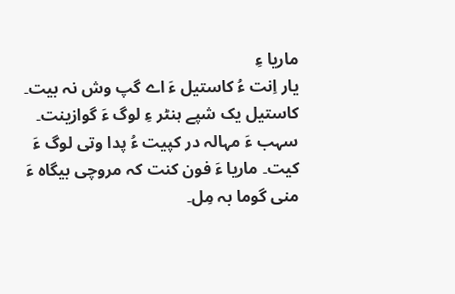ماریا ءِ
یار اِنت ءُ کاستیل ءَ اے گپ وش نہ بیت۔ کاستیل یک شپے ہنٹر ءِ لوگ ءَ گوازینت۔
سہب ءَ مہالہ در کپیت ءُ پدا وتی لوگ ءَ کیت۔ ماریا ءَ فون کنت کہ مروچی بیگاہ ءَ
منی گوما بہ مِل۔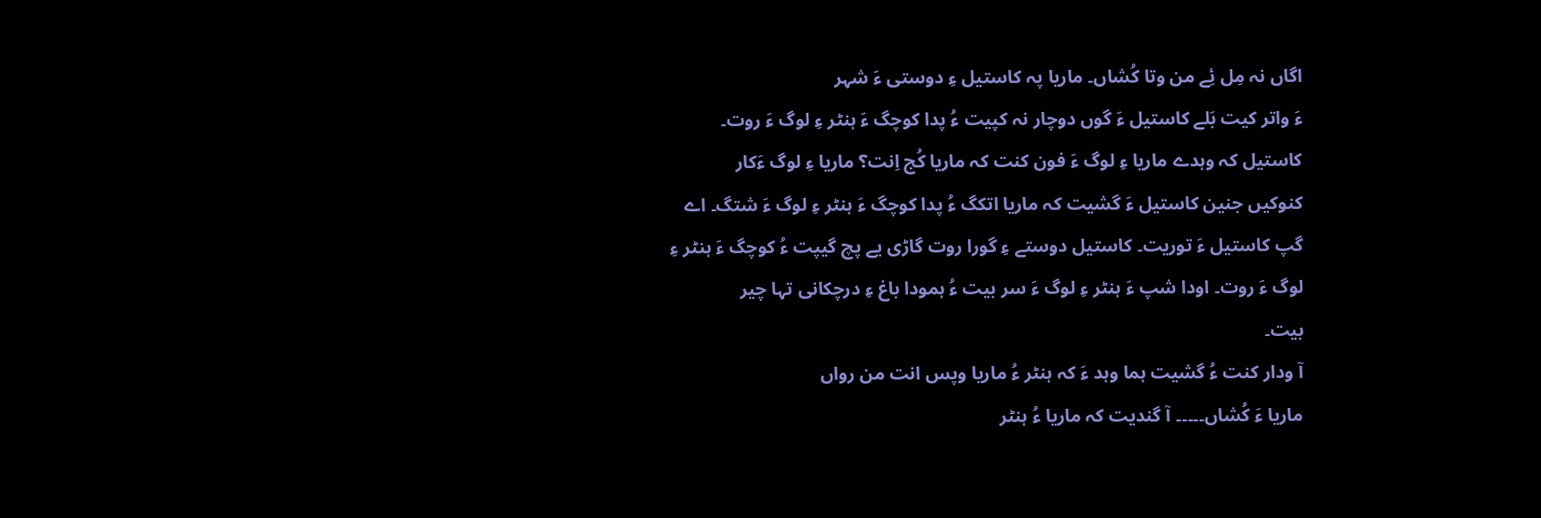اگاں نہ مِل ئِے من وتا کُشاں۔ ماریا پہ کاستیل ءِ دوستی ءَ شہر
ءَ واتر کیت بَلے کاستیل ءَ گوں دوچار نہ کپیت ءُ پدا کوچگ ءَ ہنٹر ءِ لوگ ءَ روت۔
کاستیل کہ وہدے ماریا ءِ لوگ ءَ فون کنت کہ ماریا کُج اِنت؟ ماریا ءِ لوگ ءَکار
کنوکیں جنین کاستیل ءَ گشیت کہ ماریا اتکگ ءُ پدا کوچگ ءَ ہنٹر ءِ لوگ ءَ شتگ۔ اے
گپ کاستیل ءَ توریت۔ کاستیل دوستے ءِ گورا روت گاڑی یے پچ گیپت ءُ کوچگ ءَ ہنٹر ءِ
لوگ ءَ روت۔ اودا شپ ءَ ہنٹر ءِ لوگ ءَ سر بیت ءُ ہمودا باغ ءِ درچکانی تہا چیر
بیت۔
آ ودار کنت ءُ گشیت ہما وہد ءَ کہ ہنٹر ءُ ماریا وپس انت من رواں
ماریا ءَ کُشاں۔۔۔۔۔ آ گندیت کہ ماریا ءُ ہنٹر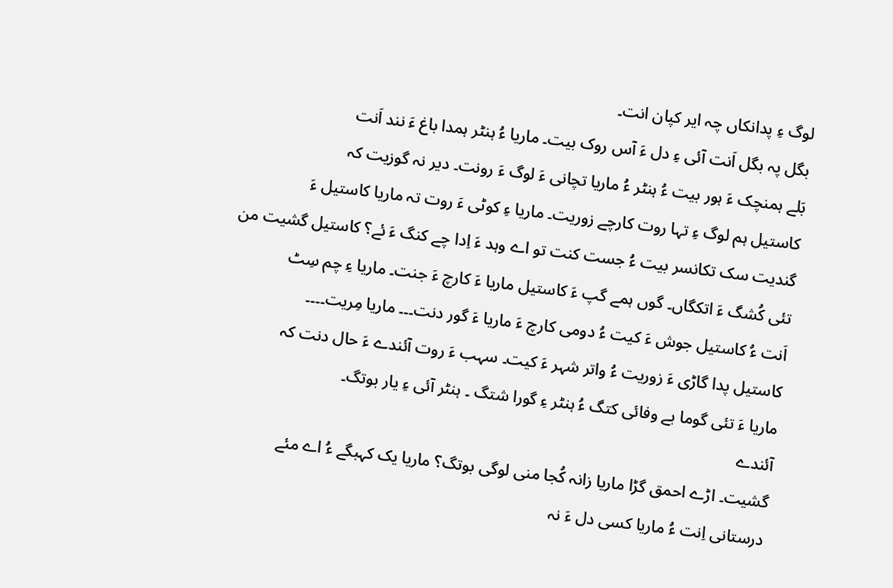لوگ ءِ پدانکاں چہ ایر کپان انت۔
بگل پہ بگل اَنت آئی ءِ دل ءَ آس روک بیت۔ ماریا ءُ ہنٹر ہمدا باغ ءَ نند اَنت
بَلے ہمنچک ءَ ہور بیت ءُ ہنٹر ءُ ماریا تچانی ءَ لوگ ءَ رونت۔ دیر نہ گوزیت کہ
کاستیل ہم لوگ ءِ تہا روت کارچے زوریت۔ ماریا ءِ کوٹی ءَ روت تہ ماریا کاستیل ءَ
گندیت سک تکانسر بیت ءُ جست کنت تو اے وہد ءَ اِدا چے کنگ ءَ ئے؟ کاستیل گشیت من
تئی کُشگ ءَ اتکگاں۔ گوں ہمے گپ ءَ کاستیل ماریا ءَ کارچ ءَ جنت۔ ماریا ءِ چم سِٹ
اَنت ءُ کاستیل جوش ءَ کیت ءُ دومی کارچ ءَ ماریا ءَ گور دنت۔۔۔ ماریا مِریت۔۔۔۔
کاستیل پدا گاڑی ءَ زوریت ءُ واتر شہر ءَ کیت۔ سہب ءَ روت آئندے ءَ حال دنت کہ
ماریا ءَ تئی گوما بے وفائی کتگ ءُ ہنٹر ءِ گورا شتگ ۔ ہنٹر آئی ءِ یار بوتگ۔
آئندے
گشیت۔ اڑے احمق گڑا ماریا زانہ کُجا منی لوگی بوتگ؟ ماریا یک کہبگے ءُ اے مئے
درستانی اِنت ءُ ماریا کسی دل ءَ نہ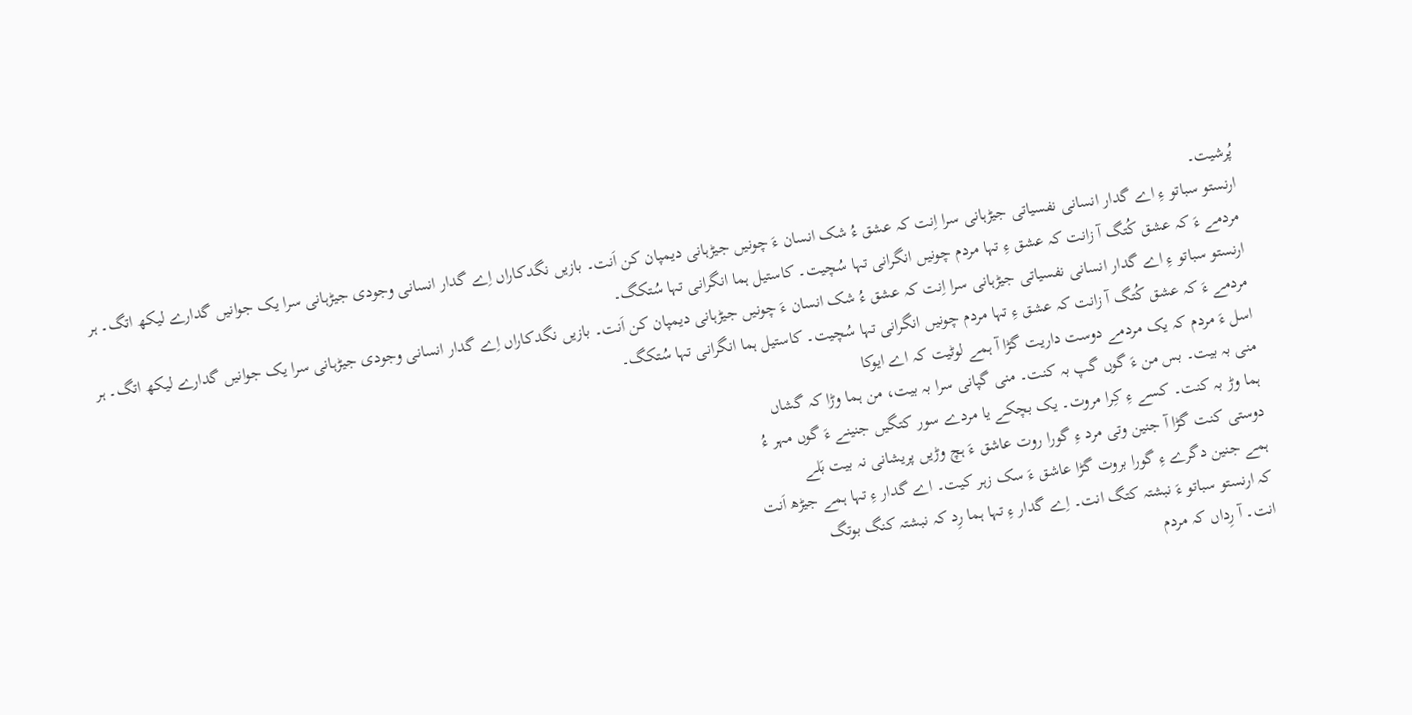پُرشیت۔
ارنستو سباتو ءِ اے گدار انسانی نفسیاتی جیڑہانی سرا اِنت کہ عشق ءُ شک انسان ءَ چونیں جیڑہانی دیمپان کن اَنت۔ بازیں نگدکاراں اِے گدار انسانی وجودی جیڑہانی سرا یک جوانیں گدارے لیکھ اتگ۔ ہر مردمے ءَ کہ عشق کُتگ آ زانت کہ عشق ءِ تہا مردم چونیں انگرانی تہا سُچیت۔ کاستیل ہما انگرانی تہا سُتکگ۔
ارنستو سباتو ءِ اے گدار انسانی نفسیاتی جیڑہانی سرا اِنت کہ عشق ءُ شک انسان ءَ چونیں جیڑہانی دیمپان کن اَنت۔ بازیں نگدکاراں اِے گدار انسانی وجودی جیڑہانی سرا یک جوانیں گدارے لیکھ اتگ۔ ہر مردمے ءَ کہ عشق کُتگ آ زانت کہ عشق ءِ تہا مردم چونیں انگرانی تہا سُچیت۔ کاستیل ہما انگرانی تہا سُتکگ۔
اسل ءَ مردم کہ یک مردمے دوست داریت گڑا آ ہمے لوٹیت کہ اے ایوکا
منی بہ بیت۔ بس من ءَ گوں گپ بہ کنت۔ منی گپانی سرا بہ بیت، من ہما وڑا کہ گشاں
ہما وڑ بہ کنت۔ کسے ءِ کِرا مروت۔ یک بچکے یا مردے سور کتگیں جنینے ءَ گوں مہر ءُ
دوستی کنت گڑا آ جنین وتی مرد ءِ گورا روت عاشق ءَ ہچ وڑیں پریشانی نہ بیت بَلے
ہمے جنین دگرے ءِ گورا بروت گڑا عاشق ءَ سک زہر کیت۔ اے گدار ءِ تہا ہمے جیڑھ اَنت
کہ ارنستو سباتو ءَ نبشتہ کتگ انت۔ اِے گدار ءِ تہا ہما رِد کہ نبشتہ کنگ بوتگ
انت۔ آ رِداں کہ مردم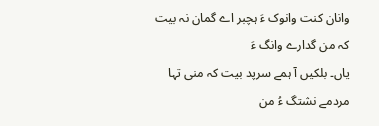وانان کنت وانوک ءَ ہچبر اے گمان نہ بیت کہ من گدارے وانگ ءَ
یاں۔ بلکیں آ ہمے سرپد بیت کہ منی تہا مردمے نشتگ ءُ من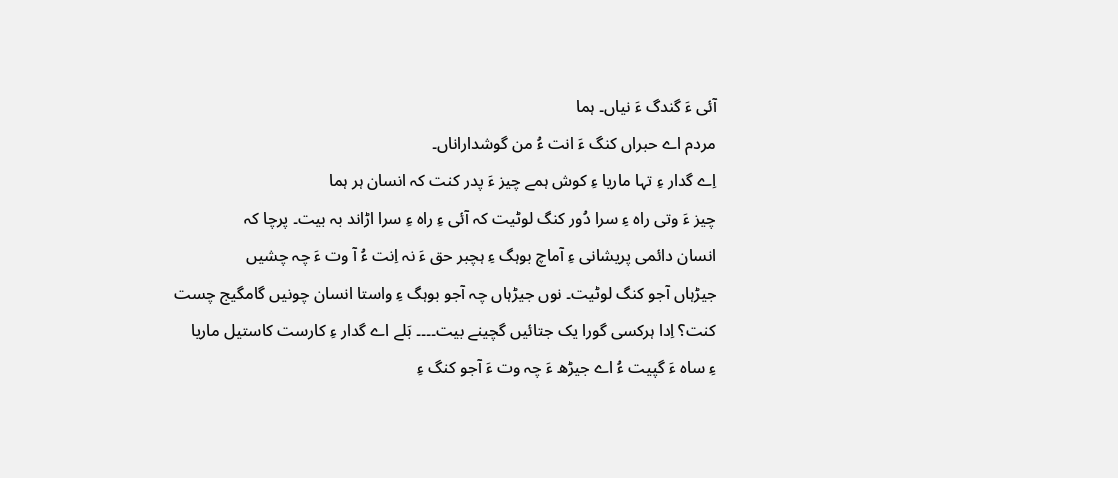آئی ءَ گندگ ءَ نیاں۔ ہما
مردم اے حبراں کنگ ءَ انت ءُ من گوشداراناں۔
اِے گدار ءِ تہا ماریا ءِ کوش ہمے چیز ءَ پدر کنت کہ انسان ہر ہما
چیز ءَ وتی راہ ءِ سرا دُور کنگ لوٹیت کہ آئی ءِ راہ ءِ سرا اڑاند بہ بیت۔ پرچا کہ
انسان دائمی پریشانی ءِ آماچ بوہگ ءِ ہچبر حق ءَ نہ اِنت ءُ آ وت ءَ چہ چشیں
جیڑہاں آجو کنگ لوٹیت۔ نوں جیڑہاں چہ آجو بوہگ ءِ واستا انسان چونیں گامگیج چست
کنت؟ اِدا ہرکسی گورا یک جتائیں گچینے بیت۔۔۔۔ بَلے اے گدار ءِ کارست کاستیل ماریا
ءِ ساہ ءَ گپیت ءُ اے جیڑھ ءَ چہ وت ءَ آجو کنگ ءِ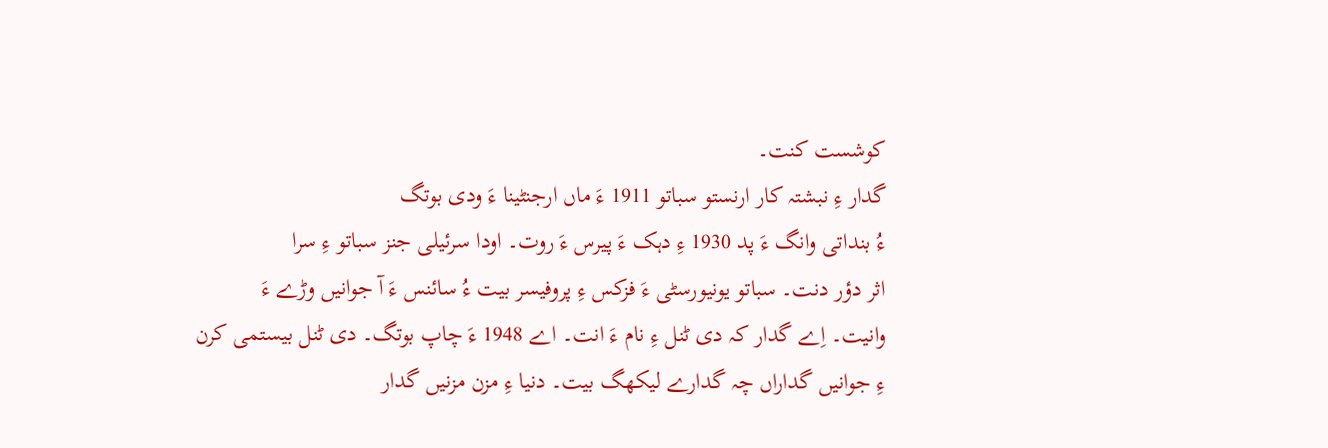کوشست کنت۔
گدار ءِ نبشتہ کار ارنستو سباتو 1911 ءَ ماں ارجنٹینا ءَ ودی بوتگ
ءُ بنداتی وانگ ءَ پد 1930 ءِ دہک ءَ پیرس ءَ روت۔ اودا سرئیلی جنز سباتو ءِ سرا
اثر دؤر دنت۔ سباتو یونیورسٹی ءَ فزکس ءِ پروفیسر بیت ءُ سائنس ءَ آ جوانیں وڑے ءَ
وانیت۔ اِے گدار کہ دی ٹنل ءِ نام ءَ انت۔ اے 1948 ءَ چاپ بوتگ۔ دی ٹنل بیستمی کرن
ءِ جوانیں گداراں چہ گدارے لیکھگ بیت۔ دنیا ءِ مزن مزنیں گدار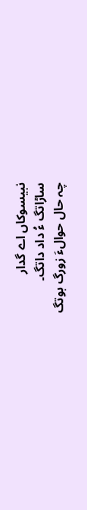نبیسوکاں اے گدار
ساڑاتگ ءُ داد داتگ۔
چہ حال حوالءَ زورگ بوتگ